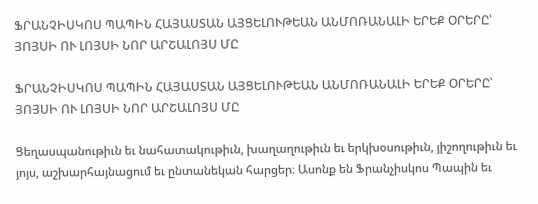ՖՐԱՆՉԻՍԿՈՍ ՊԱՊԻՆ ՀԱՅԱՍՏԱՆ ԱՅՑԵԼՈՒԹԵԱՆ ԱՆՄՈՌԱՆԱԼԻ ԵՐԵՔ ՕՐԵՐԸ՝ ՅՈՅՍԻ ՈՒ ԼՈՅՍԻ ՆՈՐ ԱՐՇԱԼՈՅՍ ՄԸ

ՖՐԱՆՉԻՍԿՈՍ ՊԱՊԻՆ ՀԱՅԱՍՏԱՆ ԱՅՑԵԼՈՒԹԵԱՆ ԱՆՄՈՌԱՆԱԼԻ ԵՐԵՔ ՕՐԵՐԸ՝ ՅՈՅՍԻ ՈՒ ԼՈՅՍԻ ՆՈՐ ԱՐՇԱԼՈՅՍ ՄԸ

Ցեղասպանութիւն եւ նահատակութիւն, խաղաղութիւն եւ երկխօսութիւն, յիշողութիւն եւ յոյս, աշխարհայնացում եւ ընտանեկան հարցեր։ Ասոնք են Ֆրանչիսկոս Պապին եւ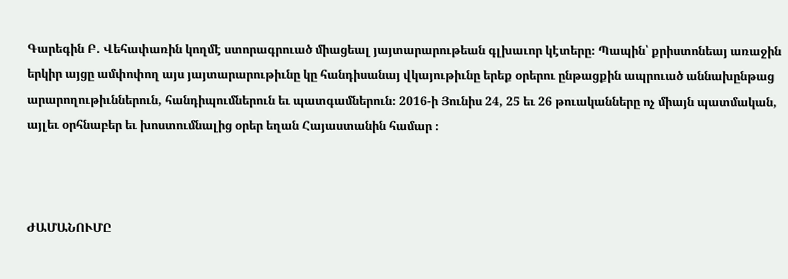Գարեգին Բ. Վեհափառին կողմէ ստորագրուած միացեալ յայտարարութեան գլխաւոր կէտերը։ Պապին՝ քրիստոնեայ առաջին երկիր այցը ամփոփող այս յայտարարութիւնը կը հանդիսանայ վկայութիւնը երեք օրերու ընթացքին ապրուած աննախընթաց արարողութիւններուն, հանդիպումներուն եւ պատգամներուն։ 2016-ի Յունիս 24, 25 եւ 26 թուականները ոչ միայն պատմական, այլեւ օրհնաբեր եւ խոստումնալից օրեր եղան Հայաստանին համար ։



ԺԱՄԱՆՈՒՄԸ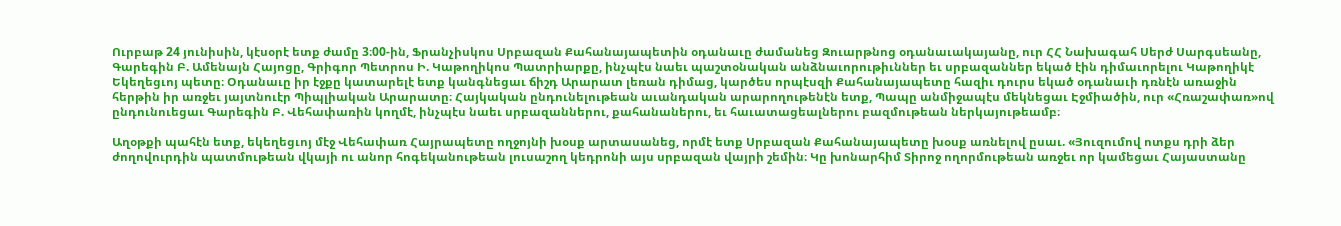Ուրբաթ 24 յունիսին, կէսօրէ ետք ժամը 3։00-ին, Ֆրանչիսկոս Սրբազան Քահանայապետին օդանաւը ժամանեց Զուարթնոց օդանաւակայանը, ուր ՀՀ Նախագահ Սերժ Սարգսեանը, Գարեգին Բ. Ամենայն Հայոցը, Գրիգոր Պետրոս Ի. Կաթողիկոս Պատրիարքը, ինչպէս նաեւ պաշտօնական անձնաւորութիւններ եւ սրբազաններ եկած էին դիմաւորելու Կաթողիկէ Եկեղեցւոյ պետը։ Օդանաւը իր էջքը կատարելէ ետք կանգնեցաւ ճիշդ Արարատ լեռան դիմաց, կարծես որպէսզի Քահանայապետը հազիւ դուրս եկած օդանաւի դռնէն առաջին հերթին իր առջեւ յայտնուէր Պիպլիական Արարատը։ Հայկական ընդունելութեան աւանդական արարողութենէն ետք, Պապը անմիջապէս մեկնեցաւ Էջմիածին, ուր «Հռաշափառ»ով ընդունուեցաւ Գարեգին Բ. Վեհափառին կողմէ, ինչպէս նաեւ սրբազաններու, քահանաներու, եւ հաւատացեալներու բազմութեան ներկայութեամբ։

Աղօթքի պահէն ետք, եկեղեցւոյ մէջ Վեհափառ Հայրապետը ողջոյնի խօսք արտասանեց, որմէ ետք Սրբազան Քահանայապետը խօսք առնելով ըսաւ. «Յուզումով ոտքս դրի ձեր ժողովուրդին պատմութեան վկայի ու անոր հոգեկանութեան լուսաշող կեդրոնի այս սրբազան վայրի շեմին։ Կը խոնարհիմ Տիրոջ ողորմութեան առջեւ որ կամեցաւ Հայաստանը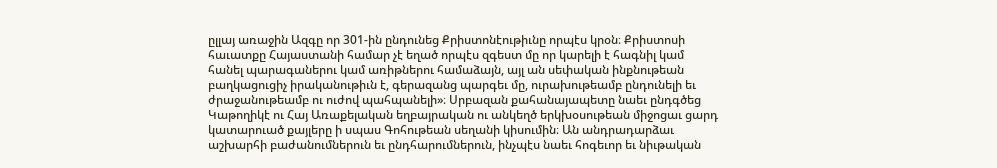ըլլայ առաջին Ազգը որ 301-ին ընդունեց Քրիստոնէութիւնը որպէս կրօն։ Քրիստոսի հաւատքը Հայաստանի համար չէ եղած որպէս զգեստ մը որ կարելի է հագնիլ կամ հանել պարագաներու կամ առիթներու համաձայն, այլ ան սեփական ինքնութեան բաղկացուցիչ իրականութիւն է, գերազանց պարգեւ մը, ուրախութեամբ ընդունելի եւ ժրաջանութեամբ ու ուժով պահպանելի»։ Սրբազան քահանայապետը նաեւ ընդգծեց Կաթողիկէ ու Հայ Առաքելական եղբայրական ու անկեղծ երկխօսութեան միջոցաւ ցարդ կատարուած քայլերը ի սպաս Գոհութեան սեղանի կիսումին։ Ան անդրադարձաւ աշխարհի բաժանումներուն եւ ընդհարումներուն, ինչպէս նաեւ հոգեւոր եւ նիւթական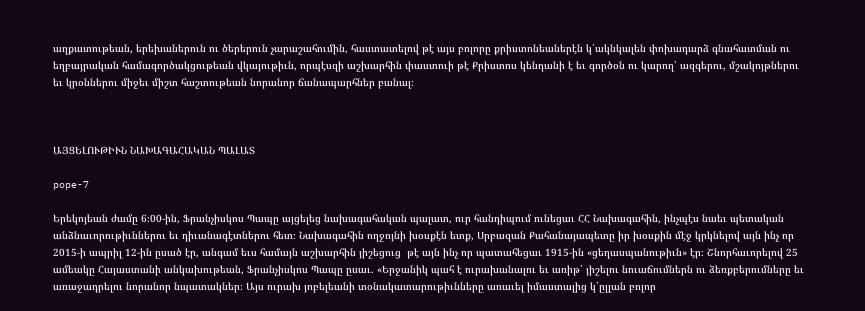աղքատութեան, երեխաներուն ու ծերերուն չարաշահումին, հաստատելով թէ այս բոլորը քրիստոնեաներէն կ՛ակնկալեն փոխադարձ գնահատման ու եղբայրական համագործակցութեան վկայութիւն, որպէսզի աշխարհին փաստուի թէ Քրիստոս կենդանի է եւ գործօն ու կարող՝ ազգերու, մշակոյթներու եւ կրօններու միջեւ միշտ հաշտութեան նորանոր ճանապարհներ բանալ։



ԱՅՑԵԼՈՒԹԻՒՆ ՆԱԽԱԳԱՀԱԿԱՆ ՊԱԼԱՏ

pope-7

Երեկոյեան ժամը 6։00-ին, Ֆրանչիսկոս Պապը այցելեց նախագահական պալատ, ուր հանդիպում ունեցաւ ՀՀ Նախագահին, ինչպէս նաեւ պետական անձնաւորութիւններու եւ դիւանագէտներու հետ։ Նախագահին ողջոյնի խօսքէն ետք, Սրբազան Քահանայապետը իր խօսքին մէջ կրկնելով այն ինչ որ 2015-ի ապրիլ 12-ին ըսած էր, անգամ եւս համայն աշխարհին յիշեցուց  թէ այն ինչ որ պատահեցաւ 1915-ին «ցեղասպանութիւն» էր։ Շնորհաւորելով 25 ամեակը Հայաստանի անկախութեան, Ֆրանչիսկոս Պապը ըսաւ. «Երջանիկ պահ է ուրախանալու եւ առիթ՝ յիշելու նուաճումներն ու ձեռքբերումները եւ առաջադրելու նորանոր նպատակներ։ Այս ուրախ յոբելեանի տօնակատարութիւնները առաւել իմաստալից կ՛ըլլան բոլոր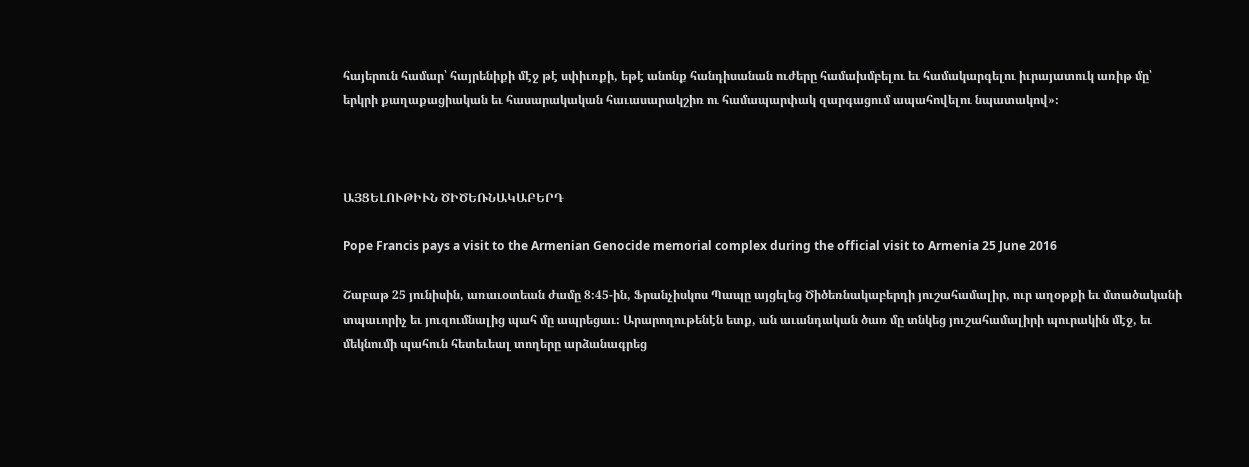հայերուն համար՝ հայրենիքի մէջ թէ սփիւռքի, եթէ անոնք հանդիսանան ուժերը համախմբելու եւ համակարգելու իւրայատուկ առիթ մը՝ երկրի քաղաքացիական եւ հասարակական հաւասարակշիռ ու համապարփակ զարգացում ապահովելու նպատակով»։



ԱՅՑԵԼՈՒԹԻՒՆ ԾԻԾԵՌՆԱԿԱԲԵՐԴ

Pope Francis pays a visit to the Armenian Genocide memorial complex during the official visit to Armenia 25 June 2016

Շաբաթ 25 յունիսին, առաւօտեան ժամը 8։45-ին, Ֆրանչիսկոս Պապը այցելեց Ծիծեռնակաբերդի յուշահամալիր, ուր աղօթքի եւ մտածականի տպաւորիչ եւ յուզումնալից պահ մը ապրեցաւ։ Արարողութենէն ետք, ան աւանդական ծառ մը տնկեց յուշահամալիրի պուրակին մէջ, եւ մեկնումի պահուն հետեւեալ տողերը արձանագրեց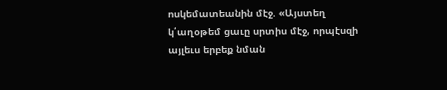ոսկեմատեանին մէջ. «Այստեղ կ՛աղօթեմ ցաւը սրտիս մէջ, որպէսզի այլեւս երբեք նման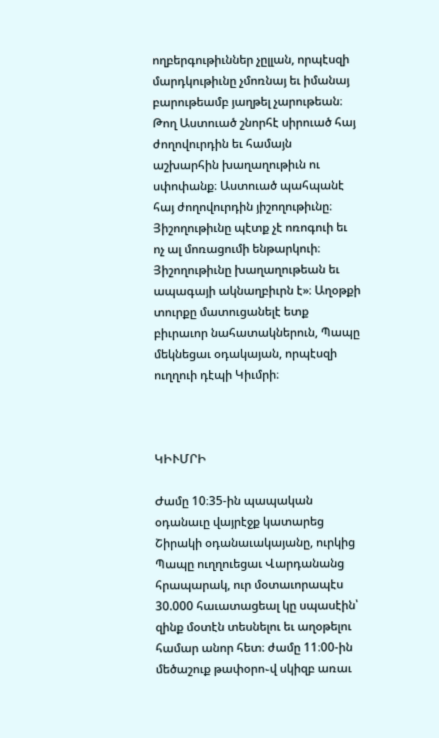ողբերգութիւններ չըլլան, որպէսզի մարդկութիւնը չմոռնայ եւ իմանայ բարութեամբ յաղթել չարութեան։ Թող Աստուած շնորհէ սիրուած հայ ժողովուրդին եւ համայն աշխարհին խաղաղութիւն ու սփոփանք։ Աստուած պահպանէ հայ ժողովուրդին յիշողութիւնը։ Յիշողութիւնը պէտք չէ ոռոգուի եւ ոչ ալ մոռացումի ենթարկուի։ Յիշողութիւնը խաղաղութեան եւ ապագայի ակնաղբիւրն է»։ Աղօթքի տուրքը մատուցանելէ ետք բիւրաւոր նահատակներուն, Պապը մեկնեցաւ օդակայան, որպէսզի ուղղուի դէպի Կիւմրի։



ԿԻՒՄՐԻ

Ժամը 10։35-ին պապական օդանաւը վայրէջք կատարեց Շիրակի օդանաւակայանը, ուրկից Պապը ուղղուեցաւ Վարդանանց հրապարակ, ուր մօտաւորապէս 30.000 հաւատացեալ կը սպասէին՝ զինք մօտէն տեսնելու եւ աղօթելու համար անոր հետ։ ժամը 11։00-ին մեծաշուք թափօրո֊վ սկիզբ առաւ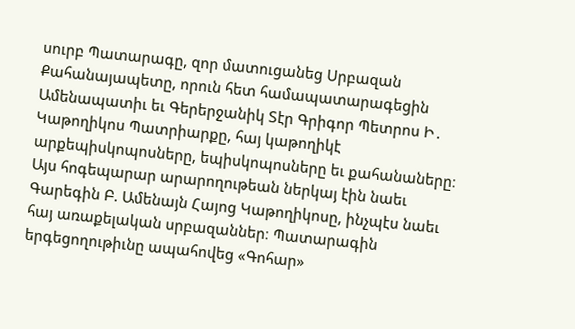սուրբ Պատարագը, զոր մատուցանեց Սրբազան Քահանայապետը, որուն հետ համապատարագեցին Ամենապատիւ եւ Գերերջանիկ Տէր Գրիգոր Պետրոս Ի․ Կաթողիկոս Պատրիարքը, հայ կաթողիկէ արքեպիսկոպոսները, եպիսկոպոսները եւ քահանաները։ Այս հոգեպարար արարողութեան ներկայ էին նաեւ Գարեգին Բ. Ամենայն Հայոց Կաթողիկոսը, ինչպէս նաեւ հայ առաքելական սրբազաններ։ Պատարագին երգեցողութիւնը ապահովեց «Գոհար»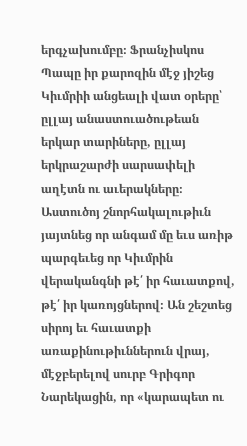երգչախումբը։ Ֆրանչիսկոս Պապը իր քարոզին մէջ յիշեց Կիւմրիի անցեալի վատ օրերը՝ ըլլայ անաստուածութեան երկար տարիները, ըլլայ երկրաշարժի սարսափելի աղէտն ու աւերակները։ Աստուծոյ շնորհակալութիւն յայտնեց որ անգամ մը եւս առիթ պարգեւեց որ Կիւմրին վերականգնի թէ՛ իր հաւատքով, թէ՛ իր կառոյցներով։ Ան շեշտեց սիրոյ եւ հաւատքի առաքինութիւններուն վրայ, մէջբերելով սուրբ Գրիգոր Նարեկացին, որ «կարապետ ու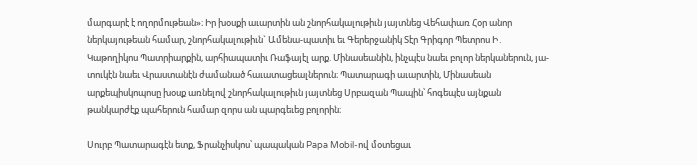մարգարէ է ողորմութեան»։ Իր խօսքի աւարտին ան շնորհակալութիւն յայտնեց Վեհափառ Հօր անոր ներկայութեան համար, շնորհակալութիւն` Ամենա-պատիւ եւ Գերերջանիկ Տէր Գրիգոր Պետրոս Ի․ Կաթողիկոս Պատրիարքին, արհիապատիւ Ռաֆայէլ արք. Մինասեանին, ինչպէս նաեւ բոլոր ներկաներուն, յա-տուկէն նաեւ Վրաստանէն ժամանած հաւատացեալներուն։ Պատարագի աւարտին, Մինասեան արքեպիսկոպոսը խօսք առնելով շնորհակալութիւն յայտնեց Սրբազան Պապին՝ հոգեպէս այնքան թանկարժէք պահերուն համար զորս ան պարգեւեց բոլորին։

Սուրբ Պատարագէն ետք, Ֆրանչիսկոս՝ պապական Papa Mobil-ով մօտեցաւ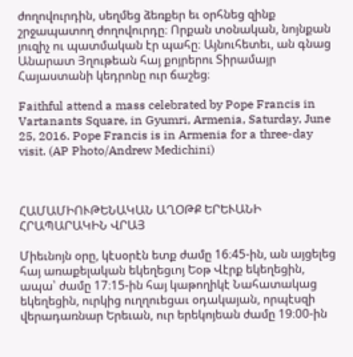ժողովուրդին, սեղմեց ձեռքեր եւ օրհնեց զինք շրջապատող ժողովուրդը։ Որքան տօնական, նոյնքան յուզիչ ու պատմական էր պահը։ Այնուհետեւ, ան գնաց Անարատ Յղութեան հայ քոյրերու Տիրամայր Հայաստանի կեդրոնը ուր ճաշեց։

Faithful attend a mass celebrated by Pope Francis in Vartanants Square, in Gyumri, Armenia, Saturday, June 25, 2016. Pope Francis is in Armenia for a three-day visit. (AP Photo/Andrew Medichini)



ՀԱՄԱՄԻՈՒԹԵՆԱԿԱՆ ԱՂՕԹՔ ԵՐԵՒԱՆԻ ՀՐԱՊԱՐԱԿԻՆ ՎՐԱՅ

Միեւնոյն օրը, կէսօրէն ետք ժամը 16։45-ին, ան այցելեց հայ առաքելական եկեղեցւոյ Եօթ Վէրք եկեղեցին, ապա՝ ժամը 17։15-ին հայ կաթողիկէ Նահատակաց եկեղեցին, ուրկից ուղղուեցաւ օդակայան, որպէսզի վերադառնար Երեւան, ուր երեկոյեան ժամը 19։00-ին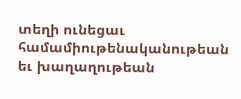տեղի ունեցաւ համամիութենականութեան եւ խաղաղութեան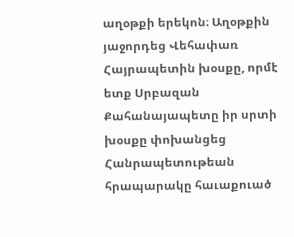աղօթքի երեկոն։ Աղօթքին յաջորդեց Վեհափառ Հայրապետին խօսքը, որմէ ետք Սրբազան Քահանայապետը իր սրտի խօսքը փոխանցեց Հանրապետութեան հրապարակը հաւաքուած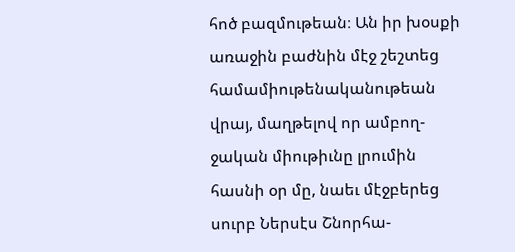հոծ բազմութեան։ Ան իր խօսքի առաջին բաժնին մէջ շեշտեց համամիութենականութեան վրայ, մաղթելով որ ամբող-ջական միութիւնը լրումին հասնի օր մը, նաեւ մէջբերեց սուրբ Ներսէս Շնորհա-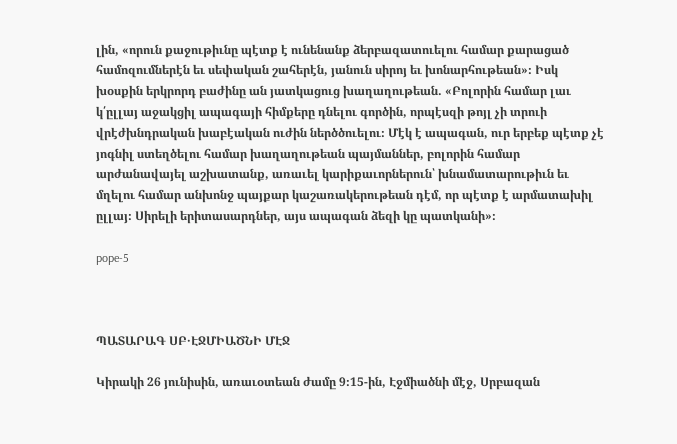լին, «որուն քաջութիւնը պէտք է ունենանք ձերբազատուելու համար քարացած համոզումներէն եւ սեփական շահերէն, յանուն սիրոյ եւ խոնարհութեան»։ Իսկ խօսքին երկրորդ բաժինը ան յատկացուց խաղաղութեան. «Բոլորին համար լաւ կ՛ըլլայ աջակցիլ ապագայի հիմքերը դնելու գործին, որպէսզի թոյլ չի տրուի վրէժխնդրական խաբէական ուժին ներծծուելու։ Մէկ է ապագան, ուր երբեք պէտք չէ յոգնիլ ստեղծելու համար խաղաղութեան պայմաններ, բոլորին համար արժանավայել աշխատանք, առաւել կարիքաւորներուն՝ խնամատարութիւն եւ մղելու համար անխոնջ պայքար կաշառակերութեան դէմ, որ պէտք է արմատախիլ ըլլայ։ Սիրելի երիտասարդներ, այս ապագան ձեզի կը պատկանի»։

pope-5



ՊԱՏԱՐԱԳ ՍԲ․ԷՋՄԻԱԾՆԻ ՄԷՋ

Կիրակի 26 յունիսին, առաւօտեան ժամը 9։15-ին, Էջմիածնի մէջ, Սրբազան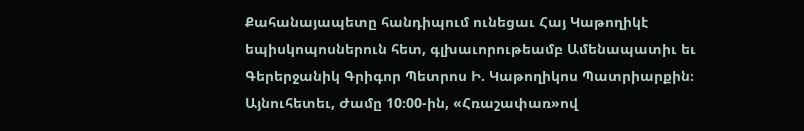Քահանայապետը հանդիպում ունեցաւ Հայ Կաթողիկէ եպիսկոպոսներուն հետ, գլխաւորութեամբ Ամենապատիւ եւ Գերերջանիկ Գրիգոր Պետրոս Ի. Կաթողիկոս Պատրիարքին։ Այնուհետեւ, Ժամը 10։00-ին, «Հռաշափառ»ով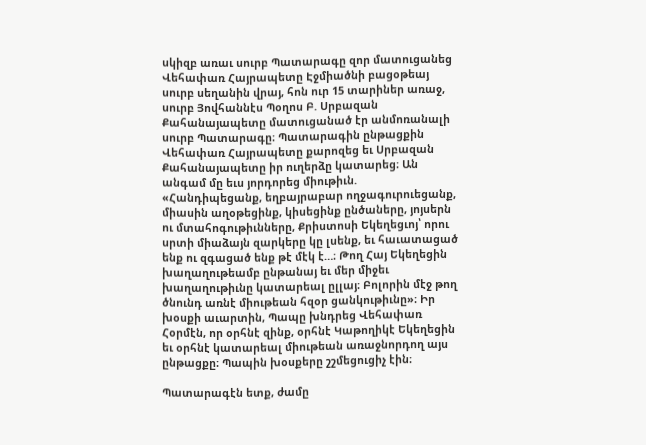սկիզբ առաւ սուրբ Պատարագը զոր մատուցանեց Վեհափառ Հայրապետը Էջմիածնի բացօթեայ սուրբ սեղանին վրայ, հոն ուր 15 տարիներ առաջ, սուրբ Յովհաննէս Պօղոս Բ. Սրբազան Քահանայապետը մատուցանած էր անմոռանալի սուրբ Պատարագը։ Պատարագին ընթացքին Վեհափառ Հայրապետը քարոզեց եւ Սրբազան Քահանայապետը իր ուղերձը կատարեց։ Ան անգամ մը եւս յորդորեց միութիւն. «Հանդիպեցանք, եղբայրաբար ողջագուրուեցանք, միասին աղօթեցինք, կիսեցինք ընծաները, յոյսերն ու մտահոգութիւնները, Քրիստոսի Եկեղեցւոյ՝ որու սրտի միաձայն զարկերը կը լսենք, եւ հաւատացած ենք ու զգացած ենք թէ մէկ է…։ Թող Հայ Եկեղեցին խաղաղութեամբ ընթանայ եւ մեր միջեւ խաղաղութիւնը կատարեալ ըլլայ։ Բոլորին մէջ թող ծնունդ առնէ միութեան հզօր ցանկութիւնը»։ Իր խօսքի աւարտին, Պապը խնդրեց Վեհափառ Հօրմէն, որ օրհնէ զինք, օրհնէ Կաթողիկէ Եկեղեցին եւ օրհնէ կատարեալ միութեան առաջնորդող այս ընթացքը։ Պապին խօսքերը շշմեցուցիչ էին։

Պատարագէն ետք, ժամը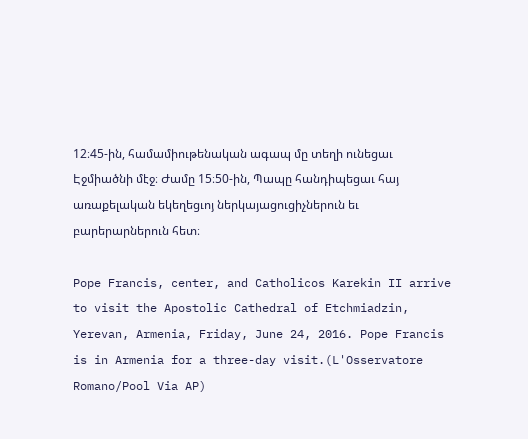12։45-ին, համամիութենական ագապ մը տեղի ունեցաւ Էջմիածնի մէջ։ Ժամը 15։50-ին, Պապը հանդիպեցաւ հայ առաքելական եկեղեցւոյ ներկայացուցիչներուն եւ բարերարներուն հետ։

Pope Francis, center, and Catholicos Karekin II arrive to visit the Apostolic Cathedral of Etchmiadzin, Yerevan, Armenia, Friday, June 24, 2016. Pope Francis is in Armenia for a three-day visit.(L'Osservatore Romano/Pool Via AP)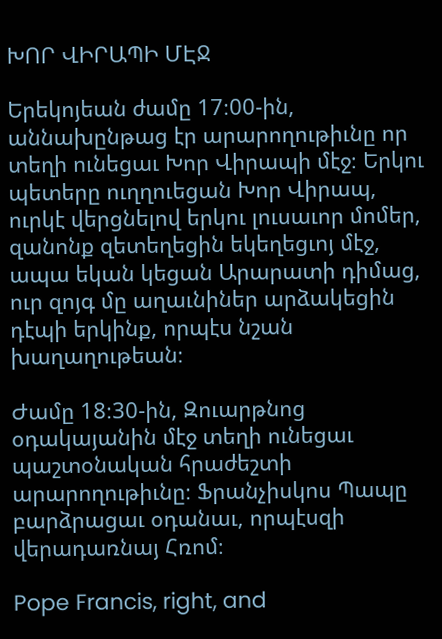ԽՈՐ ՎԻՐԱՊԻ ՄԷՋ

Երեկոյեան ժամը 17։00-ին, աննախընթաց էր արարողութիւնը որ տեղի ունեցաւ Խոր Վիրապի մէջ։ Երկու պետերը ուղղուեցան Խոր Վիրապ, ուրկէ վերցնելով երկու լուսաւոր մոմեր, զանոնք զետեղեցին եկեղեցւոյ մէջ, ապա եկան կեցան Արարատի դիմաց, ուր զոյգ մը աղաւնիներ արձակեցին դէպի երկինք, որպէս նշան խաղաղութեան։

Ժամը 18։30-ին, Զուարթնոց օդակայանին մէջ տեղի ունեցաւ պաշտօնական հրաժեշտի արարողութիւնը։ Ֆրանչիսկոս Պապը բարձրացաւ օդանաւ, որպէսզի վերադառնայ Հռոմ։

Pope Francis, right, and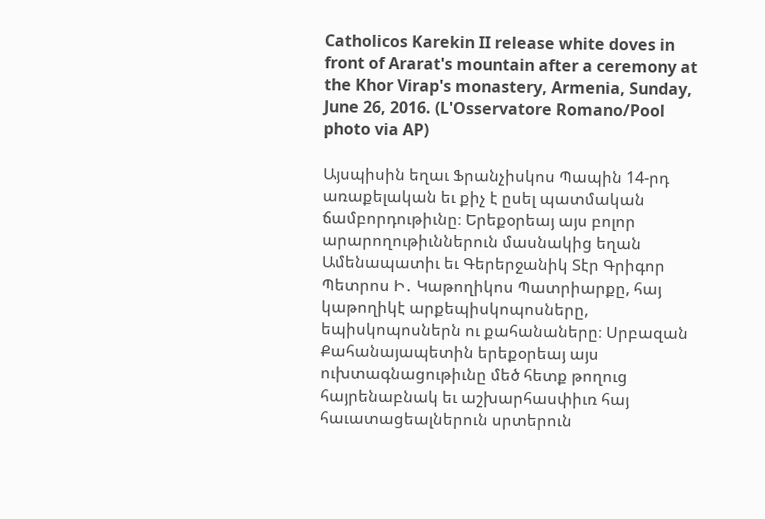Catholicos Karekin II release white doves in front of Ararat's mountain after a ceremony at the Khor Virap's monastery, Armenia, Sunday, June 26, 2016. (L'Osservatore Romano/Pool photo via AP)

Այսպիսին եղաւ Ֆրանչիսկոս Պապին 14-րդ առաքելական եւ քիչ է ըսել պատմական ճամբորդութիւնը։ Երեքօրեայ այս բոլոր արարողութիւններուն մասնակից եղան Ամենապատիւ եւ Գերերջանիկ Տէր Գրիգոր Պետրոս Ի․ Կաթողիկոս Պատրիարքը, հայ կաթողիկէ արքեպիսկոպոսները, եպիսկոպոսներն ու քահանաները։ Սրբազան Քահանայապետին երեքօրեայ այս ուխտագնացութիւնը մեծ հետք թողուց հայրենաբնակ եւ աշխարհասփիւռ հայ հաւատացեալներուն սրտերուն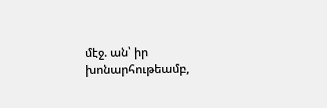մէջ. ան՝ իր խոնարհութեամբ,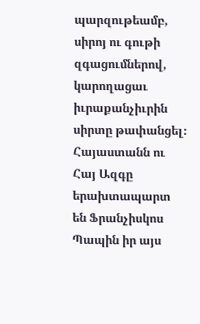պարզութեամբ, սիրոյ ու գութի զգացումներով, կարողացաւ իւրաքանչիւրին սիրտը թափանցել։ Հայաստանն ու Հայ Ազգը երախտապարտ են Ֆրանչիսկոս Պապին իր այս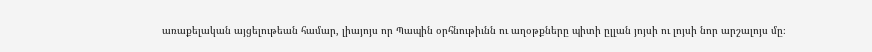առաքելական այցելութեան համար, լիայոյս որ Պապին օրհնութիւնն ու աղօթքները պիտի ըլլան յոյսի ու լոյսի նոր արշալոյս մը։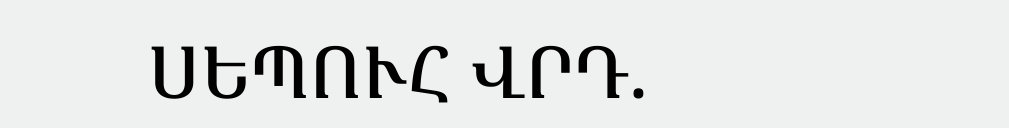ՍԵՊՈՒՀ ՎՐԴ.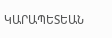ԿԱՐԱՊԵՏԵԱՆ